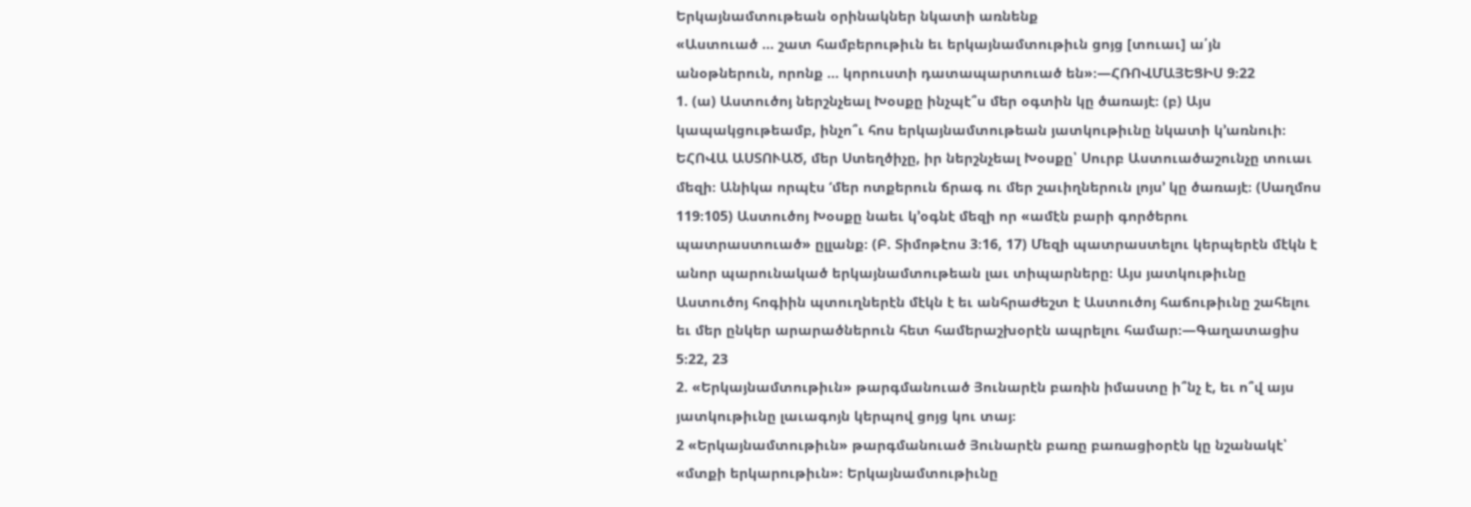Երկայնամտութեան օրինակներ նկատի առնենք
«Աստուած ... շատ համբերութիւն եւ երկայնամտութիւն ցոյց [տուաւ] ա՛յն անօթներուն, որոնք ... կորուստի դատապարտուած են»։—ՀՌՈՎՄԱՅԵՑԻՍ 9։22
1. (ա) Աստուծոյ ներշնչեալ Խօսքը ինչպէ՞ս մեր օգտին կը ծառայէ։ (բ) Այս կապակցութեամբ, ինչո՞ւ հոս երկայնամտութեան յատկութիւնը նկատի կ’առնուի։
ԵՀՈՎԱ ԱՍՏՈՒԱԾ, մեր Ստեղծիչը, իր ներշնչեալ Խօսքը՝ Սուրբ Աստուածաշունչը տուաւ մեզի։ Անիկա որպէս ‘մեր ոտքերուն ճրագ ու մեր շաւիղներուն լոյս’ կը ծառայէ։ (Սաղմոս 119։105) Աստուծոյ Խօսքը նաեւ կ’օգնէ մեզի որ «ամէն բարի գործերու պատրաստուած» ըլլանք։ (Բ. Տիմոթէոս 3։16, 17) Մեզի պատրաստելու կերպերէն մէկն է անոր պարունակած երկայնամտութեան լաւ տիպարները։ Այս յատկութիւնը Աստուծոյ հոգիին պտուղներէն մէկն է եւ անհրաժեշտ է Աստուծոյ հաճութիւնը շահելու եւ մեր ընկեր արարածներուն հետ համերաշխօրէն ապրելու համար։—Գաղատացիս 5։22, 23
2. «Երկայնամտութիւն» թարգմանուած Յունարէն բառին իմաստը ի՞նչ է, եւ ո՞վ այս յատկութիւնը լաւագոյն կերպով ցոյց կու տայ։
2 «Երկայնամտութիւն» թարգմանուած Յունարէն բառը բառացիօրէն կը նշանակէ՝ «մտքի երկարութիւն»։ Երկայնամտութիւնը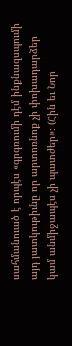սահմանուած է որպէս «գրգռումի դէմ ինքնազսպումի այդ յատկութիւնը որ արտոռնոք չի փոխադարձեր կամ անմիջապէս չի պատժեր»։ (Հին եւ Նոր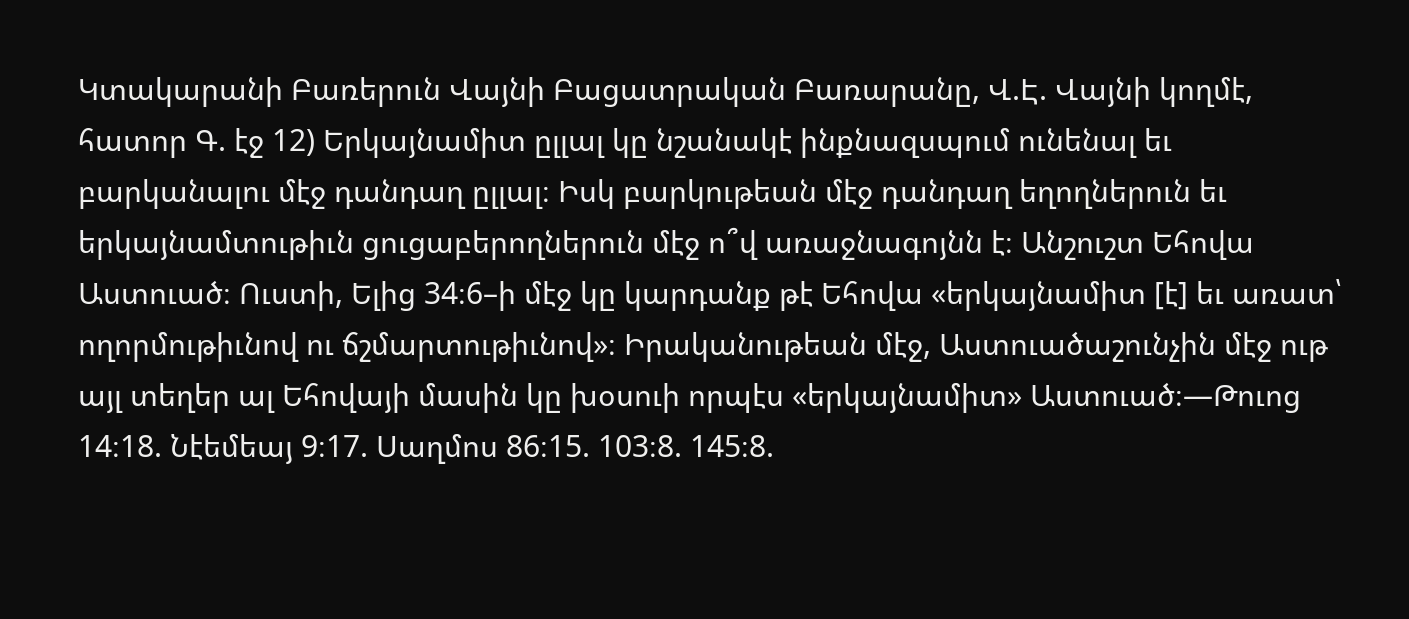Կտակարանի Բառերուն Վայնի Բացատրական Բառարանը, Վ.Է. Վայնի կողմէ, հատոր Գ. էջ 12) Երկայնամիտ ըլլալ կը նշանակէ ինքնազսպում ունենալ եւ բարկանալու մէջ դանդաղ ըլլալ։ Իսկ բարկութեան մէջ դանդաղ եղողներուն եւ երկայնամտութիւն ցուցաբերողներուն մէջ ո՞վ առաջնագոյնն է։ Անշուշտ Եհովա Աստուած։ Ուստի, Ելից 34։6–ի մէջ կը կարդանք թէ Եհովա «երկայնամիտ [է] եւ առատ՝ ողորմութիւնով ու ճշմարտութիւնով»։ Իրականութեան մէջ, Աստուածաշունչին մէջ ութ այլ տեղեր ալ Եհովայի մասին կը խօսուի որպէս «երկայնամիտ» Աստուած։—Թուոց 14։18. Նէեմեայ 9։17. Սաղմոս 86։15. 103։8. 145։8.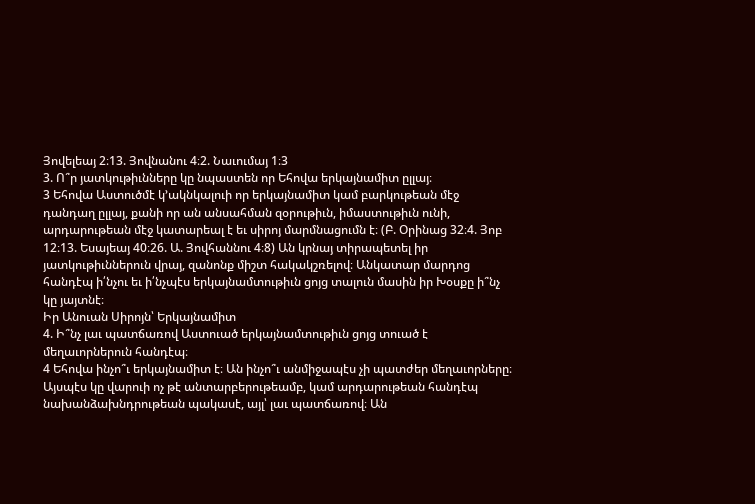Յովելեայ 2։13. Յովնանու 4։2. Նաւումայ 1։3
3. Ո՞ր յատկութիւնները կը նպաստեն որ Եհովա երկայնամիտ ըլլայ։
3 Եհովա Աստուծմէ կ’ակնկալուի որ երկայնամիտ կամ բարկութեան մէջ դանդաղ ըլլայ, քանի որ ան անսահման զօրութիւն, իմաստութիւն ունի, արդարութեան մէջ կատարեալ է եւ սիրոյ մարմնացումն է։ (Բ. Օրինաց 32։4. Յոբ 12։13. Եսայեայ 40։26. Ա. Յովհաննու 4։8) Ան կրնայ տիրապետել իր յատկութիւններուն վրայ, զանոնք միշտ հակակշռելով։ Անկատար մարդոց հանդէպ ի՛նչու եւ ի՛նչպէս երկայնամտութիւն ցոյց տալուն մասին իր Խօսքը ի՞նչ կը յայտնէ։
Իր Անուան Սիրոյն՝ Երկայնամիտ
4. Ի՞նչ լաւ պատճառով Աստուած երկայնամտութիւն ցոյց տուած է մեղաւորներուն հանդէպ։
4 Եհովա ինչո՞ւ երկայնամիտ է։ Ան ինչո՞ւ անմիջապէս չի պատժեր մեղաւորները։ Այսպէս կը վարուի ոչ թէ անտարբերութեամբ, կամ արդարութեան հանդէպ նախանձախնդրութեան պակասէ, այլ՝ լաւ պատճառով։ Ան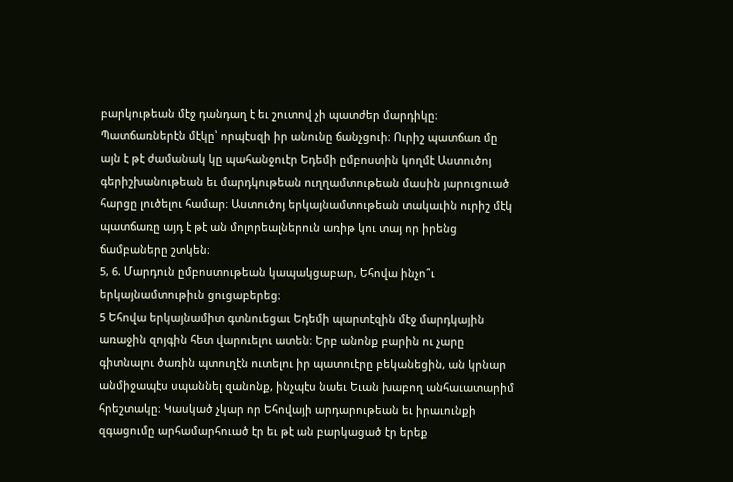բարկութեան մէջ դանդաղ է եւ շուտով չի պատժեր մարդիկը։ Պատճառներէն մէկը՝ որպէսզի իր անունը ճանչցուի։ Ուրիշ պատճառ մը այն է թէ ժամանակ կը պահանջուէր Եդեմի ըմբոստին կողմէ Աստուծոյ գերիշխանութեան եւ մարդկութեան ուղղամտութեան մասին յարուցուած հարցը լուծելու համար։ Աստուծոյ երկայնամտութեան տակաւին ուրիշ մէկ պատճառը այդ է թէ ան մոլորեալներուն առիթ կու տայ որ իրենց ճամբաները շտկեն։
5, 6. Մարդուն ըմբոստութեան կապակցաբար, Եհովա ինչո՞ւ երկայնամտութիւն ցուցաբերեց։
5 Եհովա երկայնամիտ գտնուեցաւ Եդեմի պարտէզին մէջ մարդկային առաջին զոյգին հետ վարուելու ատեն։ Երբ անոնք բարին ու չարը գիտնալու ծառին պտուղէն ուտելու իր պատուէրը բեկանեցին, ան կրնար անմիջապէս սպաննել զանոնք, ինչպէս նաեւ Եւան խաբող անհաւատարիմ հրեշտակը։ Կասկած չկար որ Եհովայի արդարութեան եւ իրաւունքի զգացումը արհամարհուած էր եւ թէ ան բարկացած էր երեք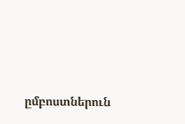ըմբոստներուն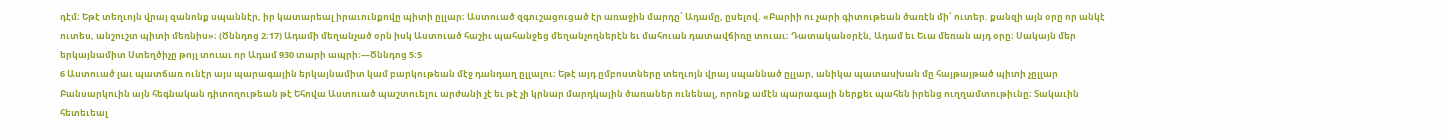դէմ։ Եթէ տեղւոյն վրայ զանոնք սպաննէր, իր կատարեալ իրաւունքովը պիտի ըլլար։ Աստուած զգուշացուցած էր առաջին մարդը՝ Ադամը, ըսելով. «Բարիի ու չարի գիտութեան ծառէն մի՛ ուտեր. քանզի այն օրը որ անկէ ուտես, անշուշտ պիտի մեռնիս»։ (Ծննդոց 2։17) Ադամի մեղանչած օրն իսկ Աստուած հաշիւ պահանջեց մեղանչողներէն եւ մահուան դատավճիռը տուաւ։ Դատականօրէն, Ադամ եւ Եւա մեռան այդ օրը։ Սակայն մեր երկայնամիտ Ստեղծիչը թոյլ տուաւ որ Ադամ 930 տարի ապրի։—Ծննդոց 5։5
6 Աստուած լաւ պատճառ ունէր այս պարագային երկայնամիտ կամ բարկութեան մէջ դանդաղ ըլլալու։ Եթէ այդ ըմբոստները տեղւոյն վրայ սպաննած ըլլար, անիկա պատասխան մը հայթայթած պիտի չըլլար Բանսարկուին այն հեգնական դիտողութեան թէ Եհովա Աստուած պաշտուելու արժանի չէ եւ թէ չի կրնար մարդկային ծառաներ ունենալ, որոնք ամէն պարագայի ներքեւ պահեն իրենց ուղղամտութիւնը։ Տակաւին հետեւեալ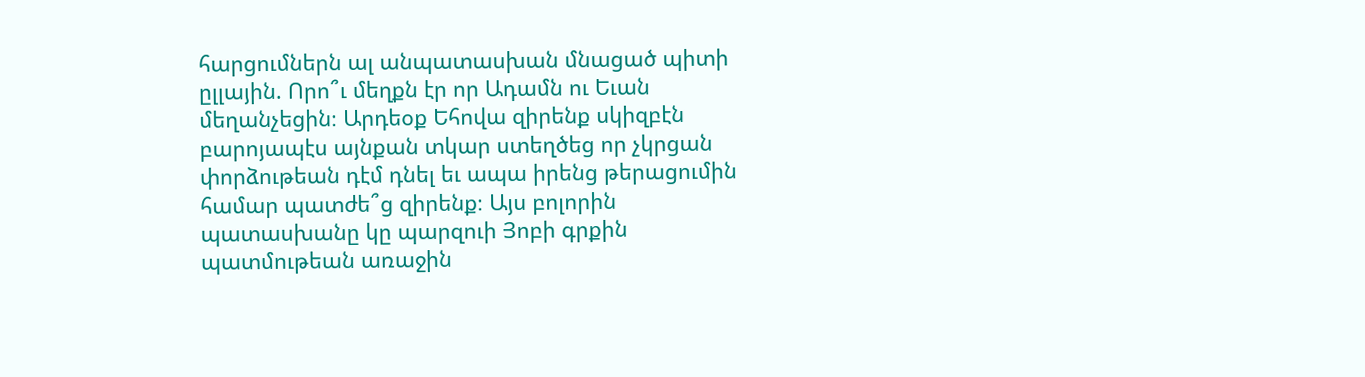հարցումներն ալ անպատասխան մնացած պիտի ըլլային. Որո՞ւ մեղքն էր որ Ադամն ու Եւան մեղանչեցին։ Արդեօք Եհովա զիրենք սկիզբէն բարոյապէս այնքան տկար ստեղծեց որ չկրցան փորձութեան դէմ դնել եւ ապա իրենց թերացումին համար պատժե՞ց զիրենք։ Այս բոլորին պատասխանը կը պարզուի Յոբի գրքին պատմութեան առաջին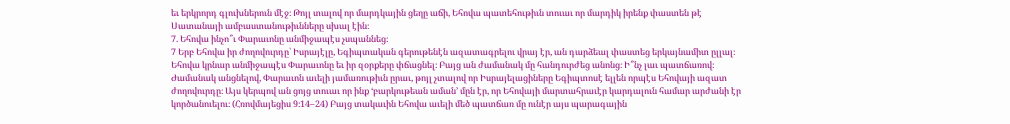եւ երկրորդ գլուխներուն մէջ։ Թոյլ տալով որ մարդկային ցեղը աճի, Եհովա պատեհութիւն տուաւ որ մարդիկ իրենք փաստեն թէ Սատանայի ամբաստանութիւնները սխալ էին։
7. Եհովա ինչո՞ւ Փարաւոնը անմիջապէս չսպաննեց։
7 Երբ Եհովա իր ժողովուրդը՝ Իսրայէլը, Եգիպտական գերութենէն ազատագրելու վրայ էր, ան դարձեալ փաստեց երկայնամիտ ըլլալ։ Եհովա կրնար անմիջապէս Փարաւոնը եւ իր զօրքերը փճացնել։ Բայց ան ժամանակ մը հանդուրժեց անոնց։ Ի՞նչ լաւ պատճառով։ Ժամանակ անցնելով, Փարաւոն աւելի յամառութիւն ըրաւ, թոյլ չտալով որ Իսրայելացիները Եգիպտոսէ ելլեն որպէս Եհովայի ազատ ժողովուրդը։ Այս կերպով ան ցոյց տուաւ որ ինք ‘բարկութեան աման’ մըն էր, որ Եհովայի մարտահրաւէր կարդալուն համար արժանի էր կործանուելու։ (Հռովմայեցիս 9։14–24) Բայց տակաւին Եհովա աւելի մեծ պատճառ մը ունէր այս պարագային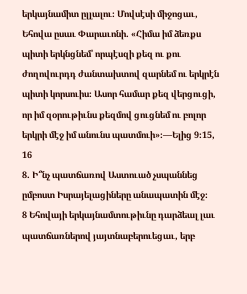երկայնամիտ ըլլալու։ Մովսէսի միջոցաւ, Եհովա ըսաւ Փարաւոնի. «Հիմա իմ ձեռքս պիտի երկնցնեմ՝ որպէսզի քեզ ու քու ժողովուրդդ ժանտախտով զարնեմ ու երկրէն պիտի կորսուիս։ Ասոր համար քեզ վերցուցի, որ իմ զօրութիւնս քեզմով ցուցնեմ ու բոլոր երկրի մէջ իմ անունս պատմուի»։—Ելից 9։15, 16
8. Ի՞նչ պատճառով Աստուած չսպաննեց ըմբոստ Իսրայելացիները անապատին մէջ։
8 Եհովայի երկայնամտութիւնը դարձեալ լաւ պատճառներով յայտնաբերուեցաւ, երբ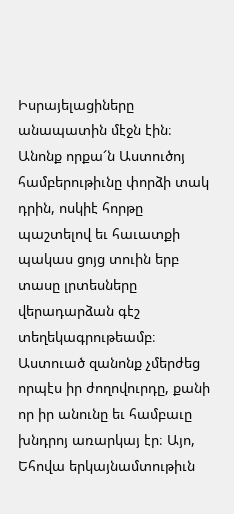Իսրայելացիները անապատին մէջն էին։ Անոնք որքա՜ն Աստուծոյ համբերութիւնը փորձի տակ դրին, ոսկիէ հորթը պաշտելով եւ հաւատքի պակաս ցոյց տուին երբ տասը լրտեսները վերադարձան գէշ տեղեկագրութեամբ։ Աստուած զանոնք չմերժեց որպէս իր ժողովուրդը, քանի որ իր անունը եւ համբաւը խնդրոյ առարկայ էր։ Այո, Եհովա երկայնամտութիւն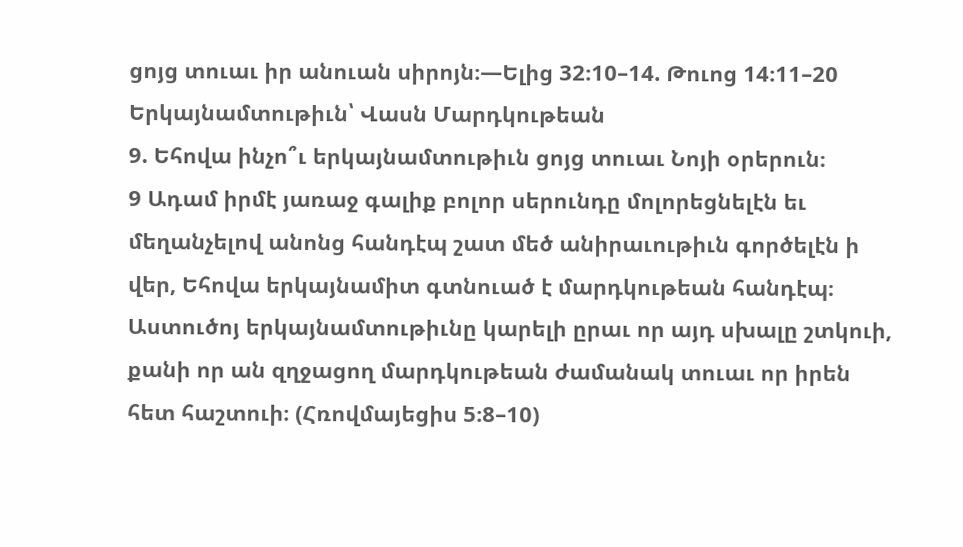ցոյց տուաւ իր անուան սիրոյն։—Ելից 32։10–14. Թուոց 14։11–20
Երկայնամտութիւն՝ Վասն Մարդկութեան
9. Եհովա ինչո՞ւ երկայնամտութիւն ցոյց տուաւ Նոյի օրերուն։
9 Ադամ իրմէ յառաջ գալիք բոլոր սերունդը մոլորեցնելէն եւ մեղանչելով անոնց հանդէպ շատ մեծ անիրաւութիւն գործելէն ի վեր, Եհովա երկայնամիտ գտնուած է մարդկութեան հանդէպ։ Աստուծոյ երկայնամտութիւնը կարելի ըրաւ որ այդ սխալը շտկուի, քանի որ ան զղջացող մարդկութեան ժամանակ տուաւ որ իրեն հետ հաշտուի։ (Հռովմայեցիս 5։8–10)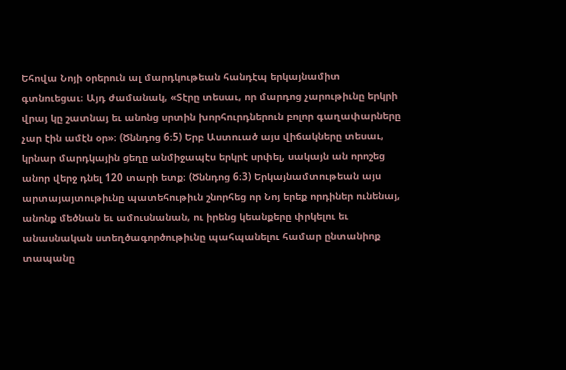Եհովա Նոյի օրերուն ալ մարդկութեան հանդէպ երկայնամիտ գտնուեցաւ։ Այդ ժամանակ, «Տէրը տեսաւ, որ մարդոց չարութիւնը երկրի վրայ կը շատնայ եւ անոնց սրտին խորհուրդներուն բոլոր գաղափարները չար էին ամէն օր»։ (Ծննդոց 6։5) Երբ Աստուած այս վիճակները տեսաւ, կրնար մարդկային ցեղը անմիջապէս երկրէ սրփել, սակայն ան որոշեց անոր վերջ դնել 120 տարի ետք։ (Ծննդոց 6։3) Երկայնամտութեան այս արտայայտութիւնը պատեհութիւն շնորհեց որ Նոյ երեք որդիներ ունենայ, անոնք մեծնան եւ ամուսնանան, ու իրենց կեանքերը փրկելու եւ անասնական ստեղծագործութիւնը պահպանելու համար ընտանիոք տապանը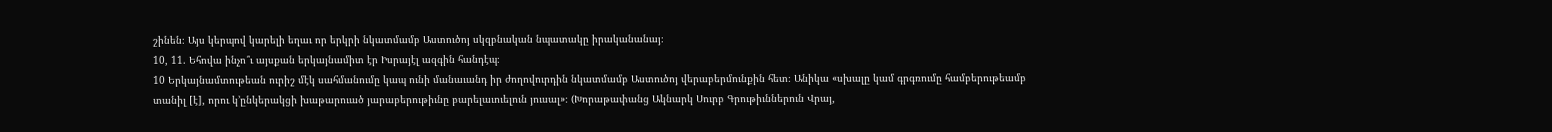շինեն։ Այս կերպով կարելի եղաւ որ երկրի նկատմամբ Աստուծոյ սկզբնական նպատակը իրականանայ։
10, 11. Եհովա ինչո՞ւ այսքան երկայնամիտ էր Իսրայէլ ազգին հանդէպ։
10 Երկայնամտութեան ուրիշ մէկ սահմանումը կապ ունի մանաւանդ իր ժողովուրդին նկատմամբ Աստուծոյ վերաբերմունքին հետ։ Անիկա «սխալը կամ գրգռումը համբերութեամբ տանիլ [է], որու կ’ընկերակցի խաթարուած յարաբերութիւնը բարելաւուելուն յուսալ»։ (Խորաթափանց Ակնարկ Սուրբ Գրութիւններուն Վրայ,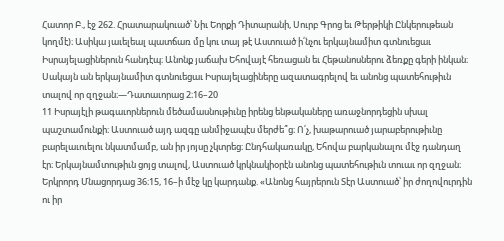Հատոր Բ., էջ 262. Հրատարակուած՝ Նիւ Եորքի Դիտարանի, Սուրբ Գրոց եւ Թերթիկի Ընկերութեան կողմէ)։ Ասիկա յաւելեալ պատճառ մը կու տայ թէ Աստուած ի՛նչու երկայնամիտ գտնուեցաւ Իսրայելացիներուն հանդէպ։ Անոնք յաճախ Եհովայէ հեռացան եւ Հեթանոսներու ձեռքը գերի ինկան։ Սակայն ան երկայնամիտ գտնուեցաւ Իսրայելացիները ազատագրելով եւ անոնց պատեհութիւն տալով որ զղջան։—Դատաւորաց 2։16–20
11 Իսրայէլի թագաւորներուն մեծամասնութիւնը իրենց ենթակաները առաջնորդեցին սխալ պաշտամունքի։ Աստուած այդ ազգը անմիջապէս մերժե՞ց։ Ո՛չ, խաթարուած յարաբերութիւնը բարելաւուելու նկատմամբ, ան իր յոյսը չկտրեց։ Ընդհակառակը, Եհովա բարկանալու մէջ դանդաղ էր։ Երկայնամտութիւն ցոյց տալով, Աստուած կրկնակիօրէն անոնց պատեհութիւն տուաւ որ զղջան։ Երկրորդ Մնացորդաց 36։15, 16–ի մէջ կը կարդանք. «Անոնց հայրերուն Տէր Աստուած՝ իր ժողովուրդին ու իր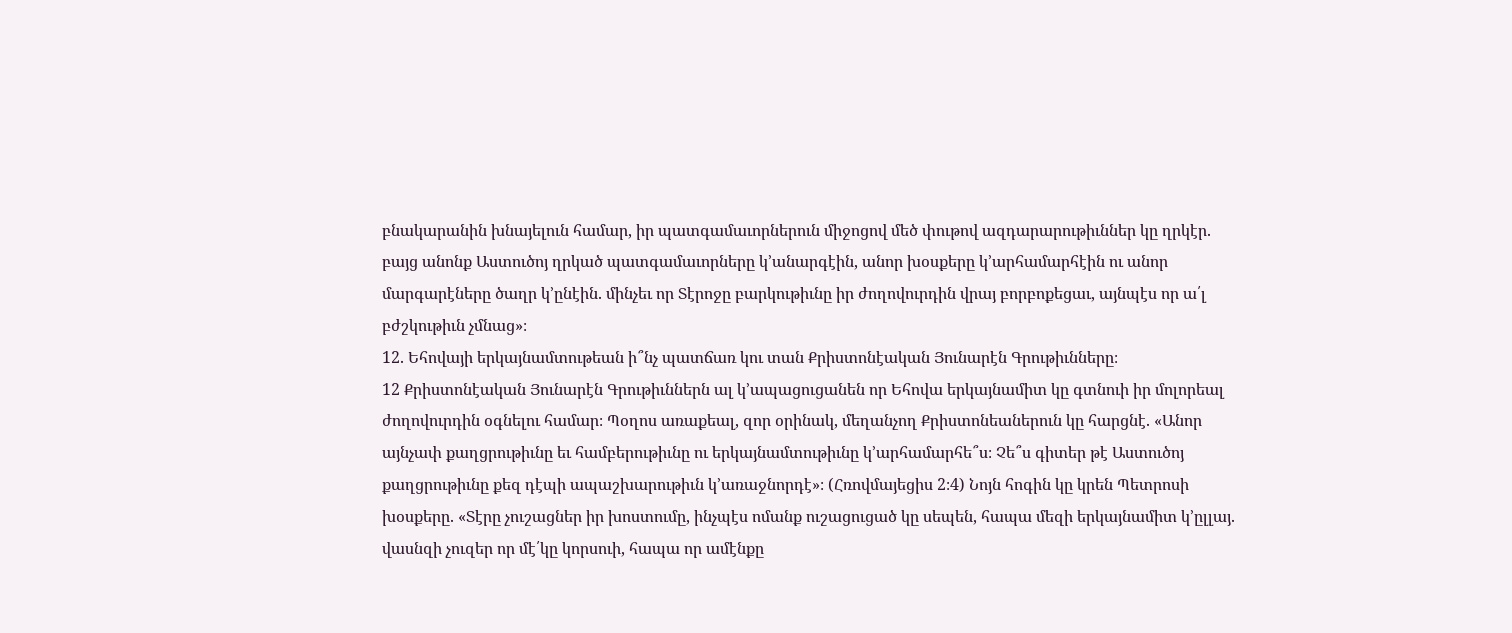բնակարանին խնայելուն համար, իր պատգամաւորներուն միջոցով մեծ փութով ազդարարութիւններ կը ղրկէր. բայց անոնք Աստուծոյ ղրկած պատգամաւորները կ’անարգէին, անոր խօսքերը կ’արհամարհէին ու անոր մարգարէները ծաղր կ’ընէին. մինչեւ որ Տէրոջը բարկութիւնը իր ժողովուրդին վրայ բորբոքեցաւ, այնպէս որ ա՛լ բժշկութիւն չմնաց»։
12. Եհովայի երկայնամտութեան ի՞նչ պատճառ կու տան Քրիստոնէական Յունարէն Գրութիւնները։
12 Քրիստոնէական Յունարէն Գրութիւններն ալ կ’ապացուցանեն որ Եհովա երկայնամիտ կը գտնուի իր մոլորեալ ժողովուրդին օգնելու համար։ Պօղոս առաքեալ, զոր օրինակ, մեղանչող Քրիստոնեաներուն կը հարցնէ. «Անոր այնչափ քաղցրութիւնը եւ համբերութիւնը ու երկայնամտութիւնը կ’արհամարհե՞ս։ Չե՞ս գիտեր թէ Աստուծոյ քաղցրութիւնը քեզ դէպի ապաշխարութիւն կ’առաջնորդէ»։ (Հռովմայեցիս 2։4) Նոյն հոգին կը կրեն Պետրոսի խօսքերը. «Տէրը չուշացներ իր խոստումը, ինչպէս ոմանք ուշացուցած կը սեպեն, հապա մեզի երկայնամիտ կ’ըլլայ. վասնզի չուզեր որ մէ՛կը կորսուի, հապա որ ամէնքը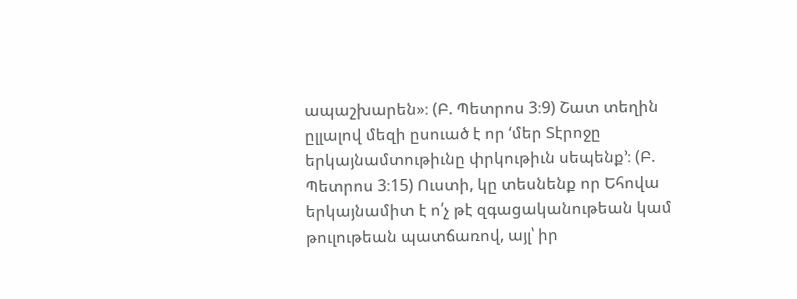ապաշխարեն»։ (Բ. Պետրոս 3։9) Շատ տեղին ըլլալով մեզի ըսուած է որ ‘մեր Տէրոջը երկայնամտութիւնը փրկութիւն սեպենք’։ (Բ. Պետրոս 3։15) Ուստի, կը տեսնենք որ Եհովա երկայնամիտ է ո՛չ թէ զգացականութեան կամ թուլութեան պատճառով, այլ՝ իր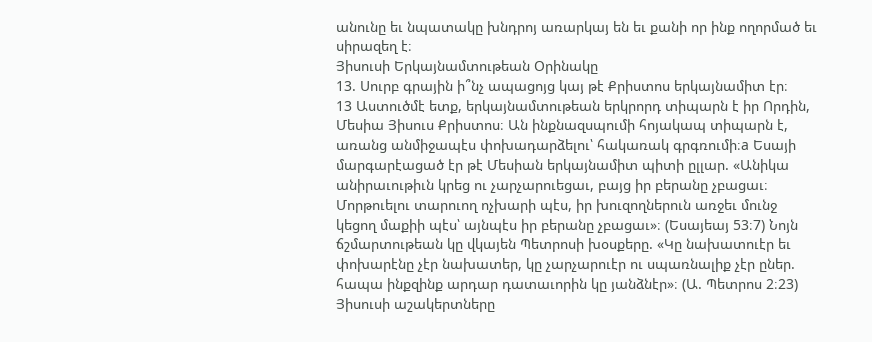անունը եւ նպատակը խնդրոյ առարկայ են եւ քանի որ ինք ողորմած եւ սիրազեղ է։
Յիսուսի Երկայնամտութեան Օրինակը
13. Սուրբ գրային ի՞նչ ապացոյց կայ թէ Քրիստոս երկայնամիտ էր։
13 Աստուծմէ ետք, երկայնամտութեան երկրորդ տիպարն է իր Որդին, Մեսիա Յիսուս Քրիստոս։ Ան ինքնազսպումի հոյակապ տիպարն է, առանց անմիջապէս փոխադարձելու՝ հակառակ գրգռումի։a Եսայի մարգարէացած էր թէ Մեսիան երկայնամիտ պիտի ըլլար. «Անիկա անիրաւութիւն կրեց ու չարչարուեցաւ, բայց իր բերանը չբացաւ։ Մորթուելու տարուող ոչխարի պէս, իր խուզողներուն առջեւ մունջ կեցող մաքիի պէս՝ այնպէս իր բերանը չբացաւ»։ (Եսայեայ 53։7) Նոյն ճշմարտութեան կը վկայեն Պետրոսի խօսքերը. «Կը նախատուէր եւ փոխարէնը չէր նախատեր, կը չարչարուէր ու սպառնալիք չէր ըներ. հապա ինքզինք արդար դատաւորին կը յանձնէր»։ (Ա. Պետրոս 2։23) Յիսուսի աշակերտները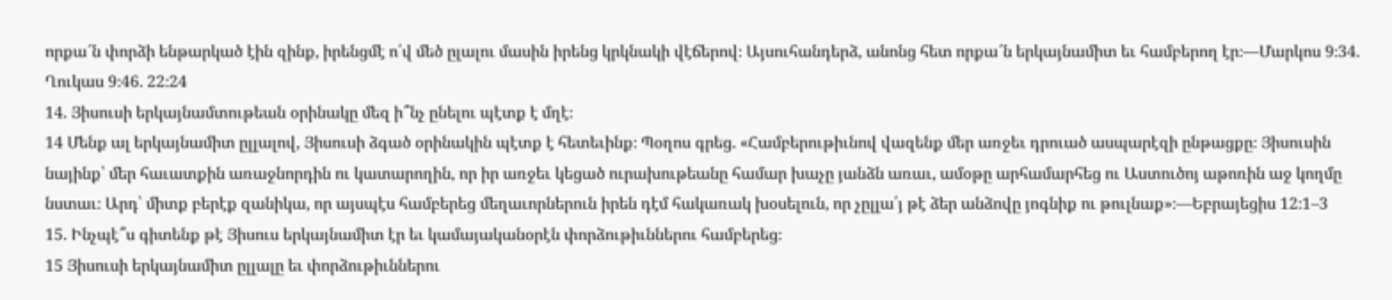որքա՜ն փորձի ենթարկած էին զինք, իրենցմէ ո՛վ մեծ ըլալու մասին իրենց կրկնակի վէճերով։ Այսուհանդերձ, անոնց հետ որքա՜ն երկայնամիտ եւ համբերող էր։—Մարկոս 9։34. Ղուկաս 9։46. 22։24
14. Յիսուսի երկայնամտութեան օրինակը մեզ ի՞նչ ընելու պէտք է մղէ։
14 Մենք ալ երկայնամիտ ըլլալով, Յիսուսի ձգած օրինակին պէտք է հետեւինք։ Պօղոս գրեց. «Համբերութիւնով վազենք մեր առջեւ դրուած ասպարէզի ընթացքը։ Յիսուսին նայինք՝ մեր հաւատքին առաջնորդին ու կատարողին, որ իր առջեւ կեցած ուրախութեանը համար խաչը յանձն առաւ, ամօթը արհամարհեց ու Աստուծոյ աթոռին աջ կողմը նստաւ։ Արդ՝ միտք բերէք զանիկա, որ այսպէս համբերեց մեղաւորներուն իրեն դէմ հակառակ խօսելուն, որ չըլլա՛յ թէ ձեր անձովը յոգնիք ու թուլնաք»։—Եբրայեցիս 12։1–3
15. Ինչպէ՞ս գիտենք թէ Յիսուս երկայնամիտ էր եւ կամայականօրէն փորձութիւններու համբերեց։
15 Յիսուսի երկայնամիտ ըլլալը եւ փորձութիւններու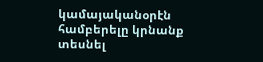կամայականօրէն համբերելը կրնանք տեսնել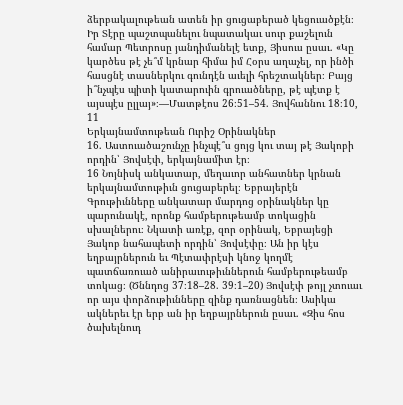ձերբակալութեան ատեն իր ցուցաբերած կեցուածքէն։ Իր Տէրը պաշտպանելու նպատակաւ սուր քաշելուն համար Պետրոսը յանդիմանելէ ետք, Յիսուս ըսաւ. «Կը կարծես թէ չե՞մ կրնար հիմա իմ Հօրս աղաչել, որ ինծի հասցնէ տասներկու գունդէն աւելի հրեշտակներ։ Բայց ի՞նչպէս պիտի կատարուին գրուածները, թէ պէտք է այսպէս ըլլայ»։—Մատթէոս 26։51–54. Յովհաննու 18։10, 11
Երկայնամտութեան Ուրիշ Օրինակներ
16. Աստուածաշունչը ինչպէ՞ս ցոյց կու տայ թէ Յակոբի որդին՝ Յովսէփ, երկայնամիտ էր։
16 Նոյնիսկ անկատար, մեղաւոր անհատներ կրնան երկայնամտութիւն ցուցաբերել։ Եբրայերէն Գրութիւնները անկատար մարդոց օրինակներ կը պարունակէ, որոնք համբերութեամբ տոկացին սխալներու։ Նկատի առէք, զոր օրինակ, Եբրայեցի Յակոբ նահապետի որդին՝ Յովսէփը։ Ան իր կէս եղբայրներուն եւ Պէտափրէսի կնոջ կողմէ պատճառուած անիրաւութիւններուն համբերութեամբ տոկաց։ (Ծննդոց 37։18–28. 39։1–20) Յովսէփ թոյլ չտուաւ որ այս փորձութիւնները զինք դառնացնեն։ Ասիկա ակներեւ էր երբ ան իր եղբայրներուն ըսաւ. «Զիս հոս ծախելնուդ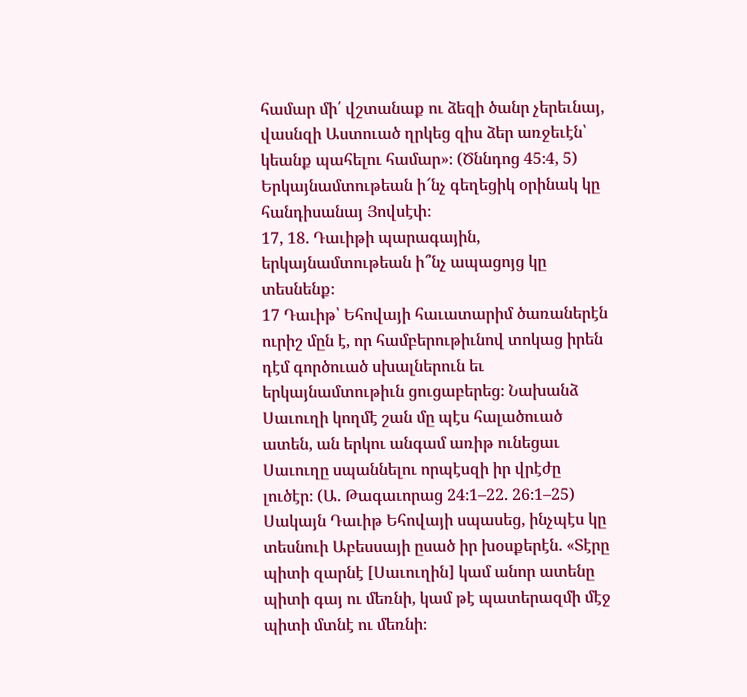համար մի՛ վշտանաք ու ձեզի ծանր չերեւնայ, վասնզի Աստուած ղրկեց զիս ձեր առջեւէն՝ կեանք պահելու համար»։ (Ծննդոց 45։4, 5) Երկայնամտութեան ի՜նչ գեղեցիկ օրինակ կը հանդիսանայ Յովսէփ։
17, 18. Դաւիթի պարագային, երկայնամտութեան ի՞նչ ապացոյց կը տեսնենք։
17 Դաւիթ՝ Եհովայի հաւատարիմ ծառաներէն ուրիշ մըն է, որ համբերութիւնով տոկաց իրեն դէմ գործուած սխալներուն եւ երկայնամտութիւն ցուցաբերեց։ Նախանձ Սաւուղի կողմէ շան մը պէս հալածուած ատեն, ան երկու անգամ առիթ ունեցաւ Սաւուղը սպաննելու որպէսզի իր վրէժը լուծէր։ (Ա. Թագաւորաց 24։1–22. 26։1–25) Սակայն Դաւիթ Եհովայի սպասեց, ինչպէս կը տեսնուի Աբեսսայի ըսած իր խօսքերէն. «Տէրը պիտի զարնէ [Սաւուղին] կամ անոր ատենը պիտի գայ ու մեռնի, կամ թէ պատերազմի մէջ պիտի մտնէ ու մեռնի։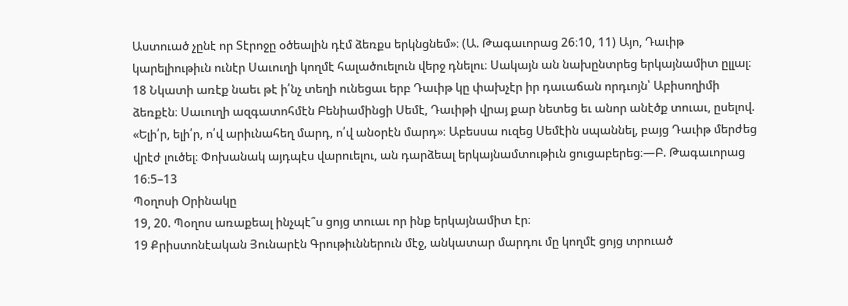Աստուած չընէ որ Տէրոջը օծեալին դէմ ձեռքս երկնցնեմ»։ (Ա. Թագաւորաց 26։10, 11) Այո, Դաւիթ կարելիութիւն ունէր Սաւուղի կողմէ հալածուելուն վերջ դնելու։ Սակայն ան նախընտրեց երկայնամիտ ըլլալ։
18 Նկատի առէք նաեւ թէ ի՛նչ տեղի ունեցաւ երբ Դաւիթ կը փախչէր իր դաւաճան որդւոյն՝ Աբիսողիմի ձեռքէն։ Սաւուղի ազգատոհմէն Բենիամինցի Սեմէ, Դաւիթի վրայ քար նետեց եւ անոր անէծք տուաւ, ըսելով. «Ելի՛ր, ելի՛ր, ո՛վ արիւնահեղ մարդ, ո՛վ անօրէն մարդ»։ Աբեսսա ուզեց Սեմէին սպաննել, բայց Դաւիթ մերժեց վրէժ լուծել։ Փոխանակ այդպէս վարուելու, ան դարձեալ երկայնամտութիւն ցուցաբերեց։—Բ. Թագաւորաց 16։5–13
Պօղոսի Օրինակը
19, 20. Պօղոս առաքեալ ինչպէ՞ս ցոյց տուաւ որ ինք երկայնամիտ էր։
19 Քրիստոնէական Յունարէն Գրութիւններուն մէջ, անկատար մարդու մը կողմէ ցոյց տրուած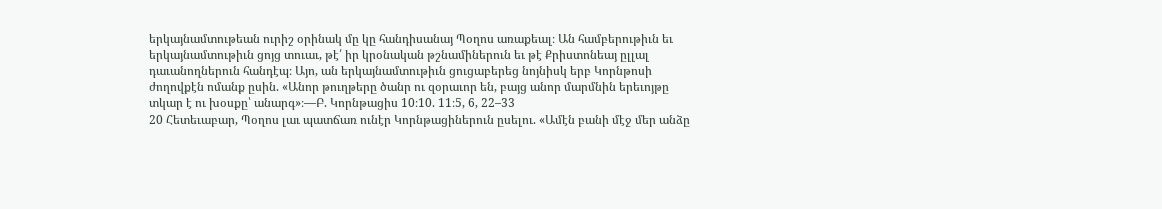երկայնամտութեան ուրիշ օրինակ մը կը հանդիսանայ Պօղոս առաքեալ։ Ան համբերութիւն եւ երկայնամտութիւն ցոյց տուաւ, թէ՛ իր կրօնական թշնամիներուն եւ թէ Քրիստոնեայ ըլլալ դաւանողներուն հանդէպ։ Այո, ան երկայնամտութիւն ցուցաբերեց նոյնիսկ երբ Կորնթոսի ժողովքէն ոմանք ըսին. «Անոր թուղթերը ծանր ու զօրաւոր են, բայց անոր մարմնին երեւոյթը տկար է ու խօսքը՝ անարգ»։—Բ. Կորնթացիս 10։10. 11։5, 6, 22–33
20 Հետեւաբար, Պօղոս լաւ պատճառ ունէր Կորնթացիներուն ըսելու. «Ամէն բանի մէջ մեր անձը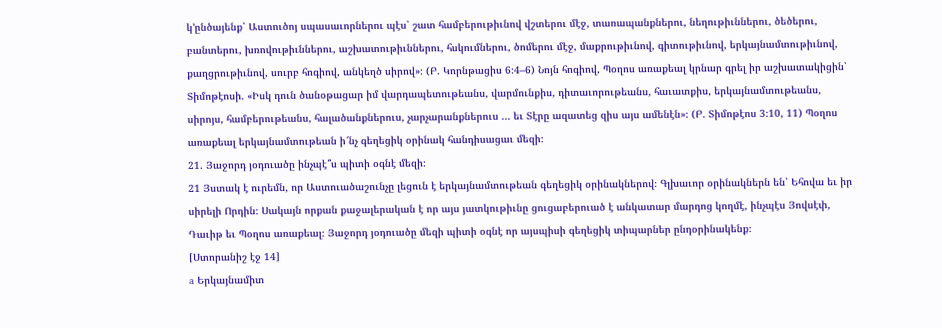կ’ընծայենք՝ Աստուծոյ սպասաւորներու պէս՝ շատ համբերութիւնով վշտերու մէջ, տառապանքներու, նեղութիւններու, ծեծերու, բանտերու, խռովութիւններու, աշխատութիւններու, հսկումներու, ծոմերու մէջ, մաքրութիւնով, գիտութիւնով, երկայնամտութիւնով, քաղցրութիւնով, սուրբ հոգիով, անկեղծ սիրով»։ (Բ. Կորնթացիս 6։4–6) Նոյն հոգիով, Պօղոս առաքեալ կրնար գրել իր աշխատակիցին՝ Տիմոթէոսի. «Իսկ դուն ծանօթացար իմ վարդապետութեանս, վարմունքիս, դիտաւորութեանս, հաւատքիս, երկայնամտութեանս, սիրոյս, համբերութեանս, հալածանքներուս, չարչարանքներուս ... եւ Տէրը ազատեց զիս այս ամենէն»։ (Բ. Տիմոթէոս 3։10, 11) Պօղոս առաքեալ երկայնամտութեան ի՜նչ գեղեցիկ օրինակ հանդիսացաւ մեզի։
21. Յաջորդ յօդուածը ինչպէ՞ս պիտի օգնէ մեզի։
21 Յստակ է ուրեմն, որ Աստուածաշունչը լեցուն է երկայնամտութեան գեղեցիկ օրինակներով։ Գլխաւոր օրինակներն են՝ Եհովա եւ իր սիրելի Որդին։ Սակայն որքան քաջալերական է որ այս յատկութիւնը ցուցաբերուած է անկատար մարդոց կողմէ, ինչպէս Յովսէփ, Դաւիթ եւ Պօղոս առաքեալ։ Յաջորդ յօդուածը մեզի պիտի օգնէ որ այսպիսի գեղեցիկ տիպարներ ընդօրինակենք։
[Ստորանիշ էջ 14]
a Երկայնամիտ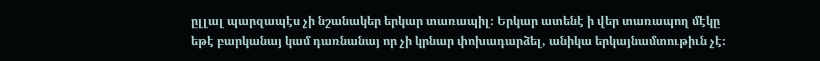ըլլալ պարզապէս չի նշանակեր երկար տառապիլ։ Երկար ատենէ ի վեր տառապող մէկը եթէ բարկանայ կամ դառնանայ որ չի կրնար փոխադարձել, անիկա երկայնամտութիւն չէ։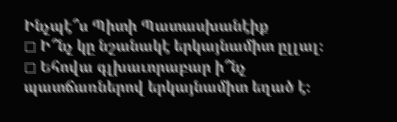Ինչպէ՞ս Պիտի Պատասխանէիք
◻ Ի՞նչ կը նշանակէ երկայնամիտ ըլլալ։
◻ Եհովա գլխաւորաբար ի՞նչ պատճառներով երկայնամիտ եղած է։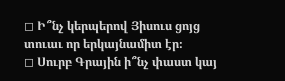◻ Ի՞նչ կերպերով Յիսուս ցոյց տուաւ որ երկայնամիտ էր։
◻ Սուրբ Գրային ի՞նչ փաստ կայ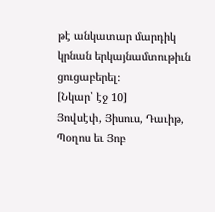թէ անկատար մարդիկ կրնան երկայնամտութիւն ցուցաբերել։
[Նկար՝ էջ 10]
Յովսէփ, Յիսուս, Դաւիթ, Պօղոս եւ Յոբ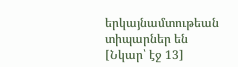երկայնամտութեան տիպարներ են
[Նկար՝ էջ 13]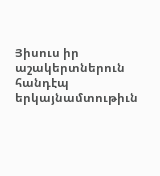Յիսուս իր աշակերտներուն հանդէպ երկայնամտութիւն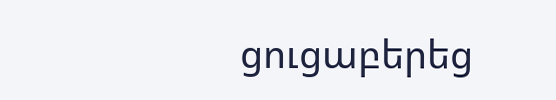ցուցաբերեց